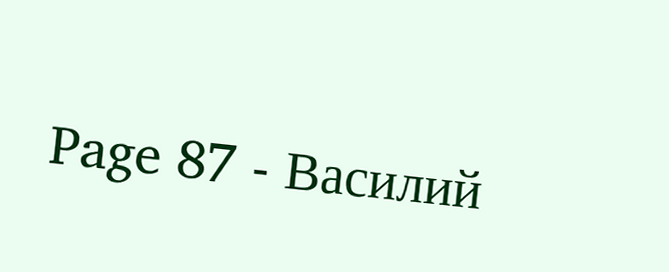Page 87 - Василий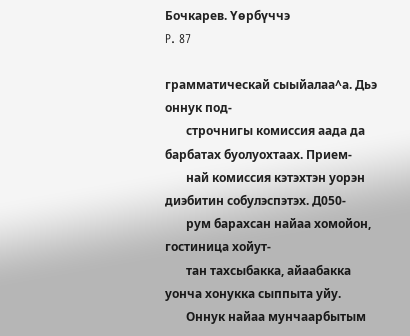Бочкарев. Үөрбүччэ
P. 87

грамматическай сыыйалаа^а. Дьэ оннук под-
       строчнигы комиссия аада да барбатах буолуохтаах. Прием-
       най комиссия кэтэхтэн уорэн диэбитин собулэспэтэх. Д050-
       рум барахсан найаа хомойон, гостиница хойут-
       тан тахсыбакка, айаабакка уонча хонукка сыппыта уйу.
       Оннук найаа мунчаарбытым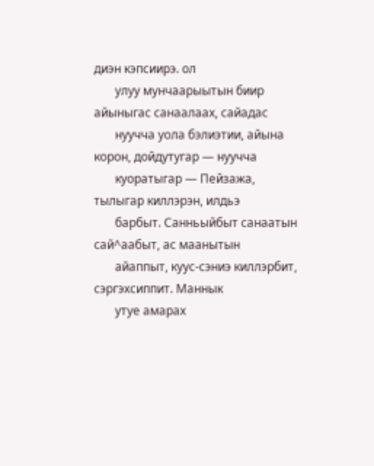диэн кэпсиирэ. ол
       улуу мунчаарыытын биир айыныгас санаалаах, сайадас
       нуучча уола бэлиэтии, айына корон, дойдутугар — нуучча
       куоратыгар — Пейзажа, тылыгар киллэрэн, илдьэ
       барбыт. Санньыйбыт санаатын сай^аабыт, ас маанытын
       айаппыт, куус-сэниэ киллэрбит, сэргэхсиппит. Маннык
       утуе амарах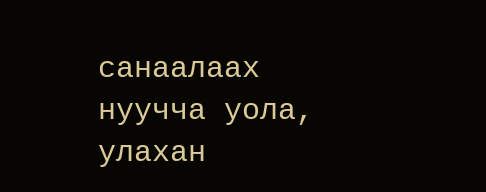санаалаах нуучча уола, улахан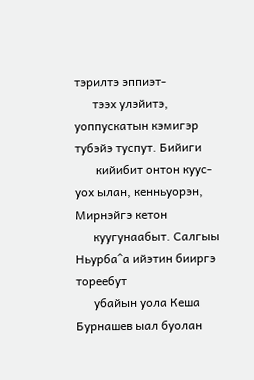тэрилтэ эппиэт-
      тээх улэйитэ, уоппускатын кэмигэр тубэйэ туспут. Бийиги
       кийибит онтон куус-уох ылан, кенньуорэн, Мирнэйгэ кетон
      куугунаабыт. Салгыы Ньурба^а ийэтин бииргэ тореебут
      убайын уола Кеша Бурнашев ыал буолан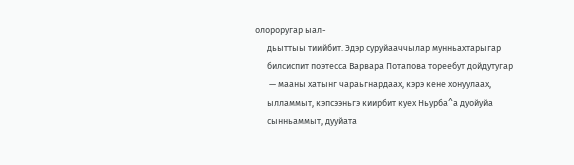олороругар ыал-
      дьыттыы тиийбит. Эдэр суруйааччылар мунньахтарыгар
      билсиспит поэтесса Варвара Потапова тореебут дойдутугар
       — мааны хатынг чараьгнардаах, кэрэ кене хонуулаах,
      ылламмыт, кэпсээньгэ киирбит куех Ньурба^а дуойуйа
      сынньаммыт, дууйата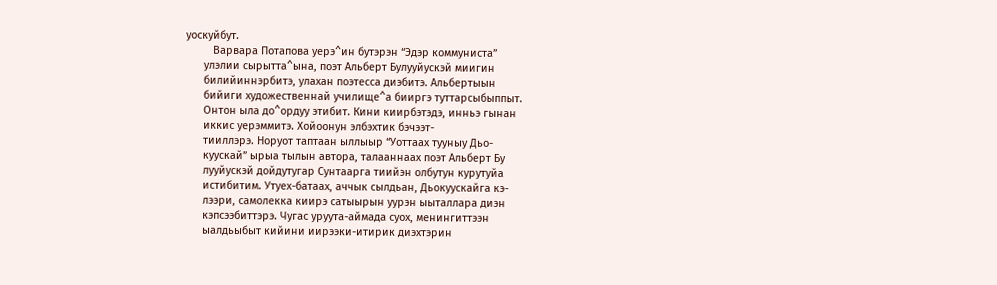уоскуйбут.
         Варвара Потапова уерэ^ин бутэрэн “Эдэр коммуниста”
      улэлии сырытта^ына, поэт Альберт Булууйускэй миигин
      билийиннэрбитэ, улахан поэтесса диэбитэ. Альбертыын
      бийиги художественнай училище^а бииргэ туттарсыбыппыт.
      Онтон ыла до^ордуу этибит. Кини киирбэтэдэ, инньэ гынан
      иккис уерэммитэ. Хойоонун элбэхтик бэчээт-
      тииллэрэ. Норуот таптаан ыллыыр “Уоттаах тууныу Дьо-
      куускай” ырыа тылын автора, талааннаах поэт Альберт Бу
      лууйускэй дойдутугар Сунтаарга тиийэн олбутун курутуйа
      истибитим. Утуех-батаах, аччык сылдьан, Дьокуускайга кэ-
      лээри, самолекка киирэ сатыырын уурэн ыыталлара диэн
      кэпсээбиттэрэ. Чугас уруута-аймада суох, менингиттээн
      ыалдьыбыт кийини иирээки-итирик диэхтэрин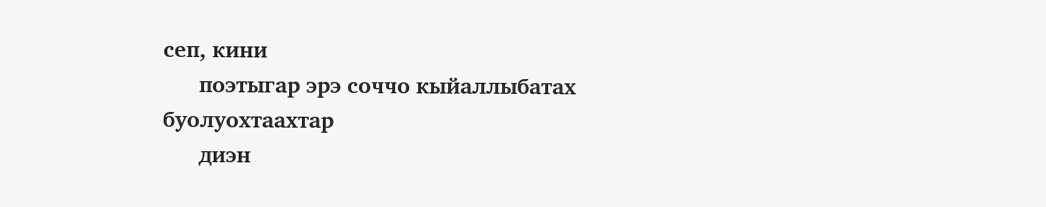сеп, кини
      поэтыгар эрэ соччо кыйаллыбатах буолуохтаахтар
      диэн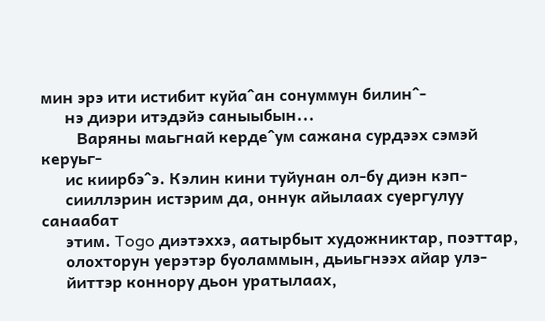мин эрэ ити истибит куйа^ан сонуммун билин^-
      нэ диэри итэдэйэ саныыбын...
         Варяны маьгнай керде^ум сажана сурдээх сэмэй керуьг-
      ис киирбэ^э. Кэлин кини туйунан ол-бу диэн кэп-
      сииллэрин истэрим да, оннук айылаах суергулуу санаабат
      этим. Togo диэтэххэ, аатырбыт художниктар, поэттар,
      олохторун уерэтэр буоламмын, дьиьгнээх айар улэ-
      йиттэр коннору дьон уратылаах,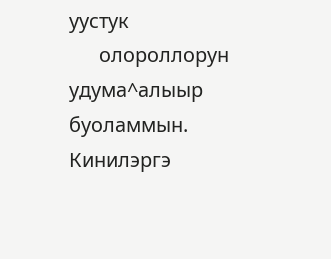уустук
      олороллорун удума^алыыр буоламмын. Кинилэргэ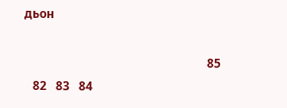дьон

                                                             85
   82   83   84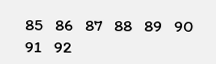85   86   87   88   89   90   91   92